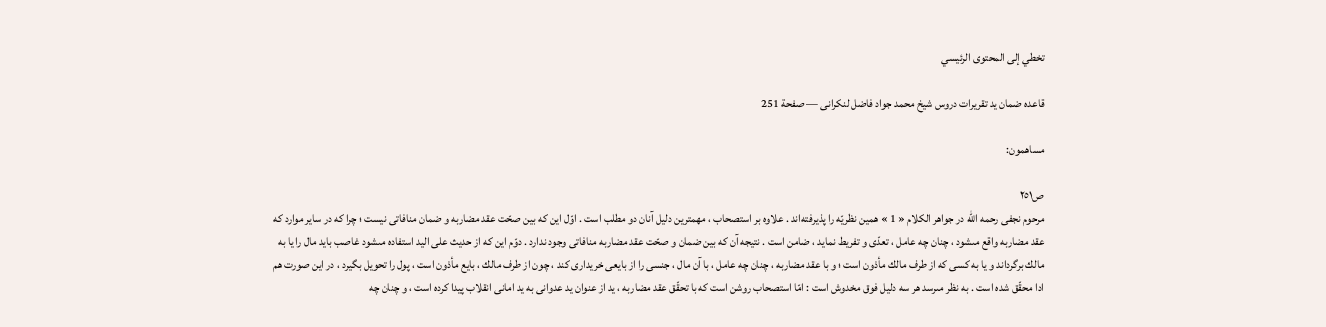تخطي إلى المحتوى الرئيسي

قاعده ضمان يد تقريرات دروس شيخ محمد جواد فاضل لنكرانى — صفحة 251

مساهمون:

ص٢٥١
مرحوم نجفى رحمه الله در جواهر الكلام « 1 » همين نظريّه را پذيرفته‌اند . علاوه بر استصحاب ، مهمترين دليل آنان دو مطلب است . اوّل اين كه بين صحّت عقد مضاربه و ضمان منافاتى نيست ؛ چرا كه در ساير موارد كه عقد مضاربه واقع مىشود ، چنان چه عامل ، تعدّى و تفريط نمايد ، ضامن است . نتيجه آن كه بين ضمان و صحّت عقد مضاربه منافاتى وجود ندارد . دوّم اين كه از حديث على اليد استفاده مىشود غاصب بايد مال را يا به مالك برگرداند و يا به كسى كه از طرف مالك مأذون است ؛ و با عقد مضاربه ، چنان چه عامل ، با آن مال ، جنسى را از بايعى خريدارى كند ، چون از طرف مالك ، بايع مأذون است ، پول را تحويل بگيرد ، در اين صورت هم ادا محقّق شده است . به نظر مىرسد هر سه دليل فوق مخدوش است : امّا استصحاب روشن است كه با تحقّق عقد مضاربه ، يد از عنوان يد عدوانى به يد امانى انقلاب پيدا كرده است ، و چنان چه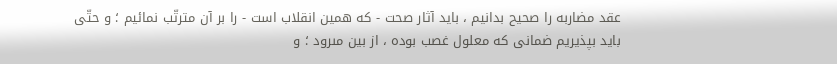عقد مضاربه را صحيح بدانيم ، بايد آثار صحت - كه همين انقلاب است - را بر آن مترتّب نمائيم ؛ و حتّى بايد بپذيريم ضمانى كه معلول غصب بوده ، از بين مىرود ؛ و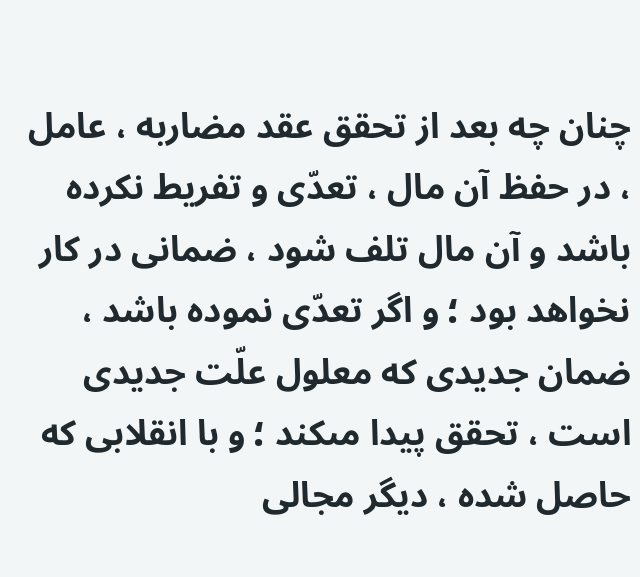چنان چه بعد از تحقق عقد مضاربه ، عامل ، در حفظ آن مال ، تعدّى و تفريط نكرده باشد و آن مال تلف شود ، ضمانى در كار نخواهد بود ؛ و اگر تعدّى نموده باشد ، ضمان جديدى كه معلول علّت جديدى است ، تحقق پيدا مىكند ؛ و با انقلابى كه حاصل شده ، ديگر مجالى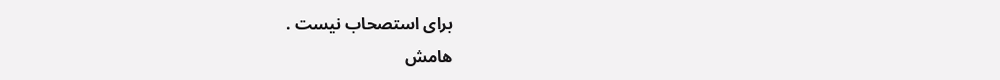براى استصحاب نيست .
هامش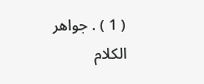( 1 ) . جواهر الكلام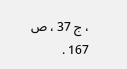، ج 37 ، ص 167 .